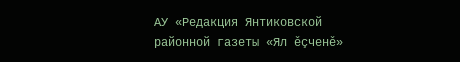АУ «Редакция Янтиковской районной газеты «Ял ěçченě»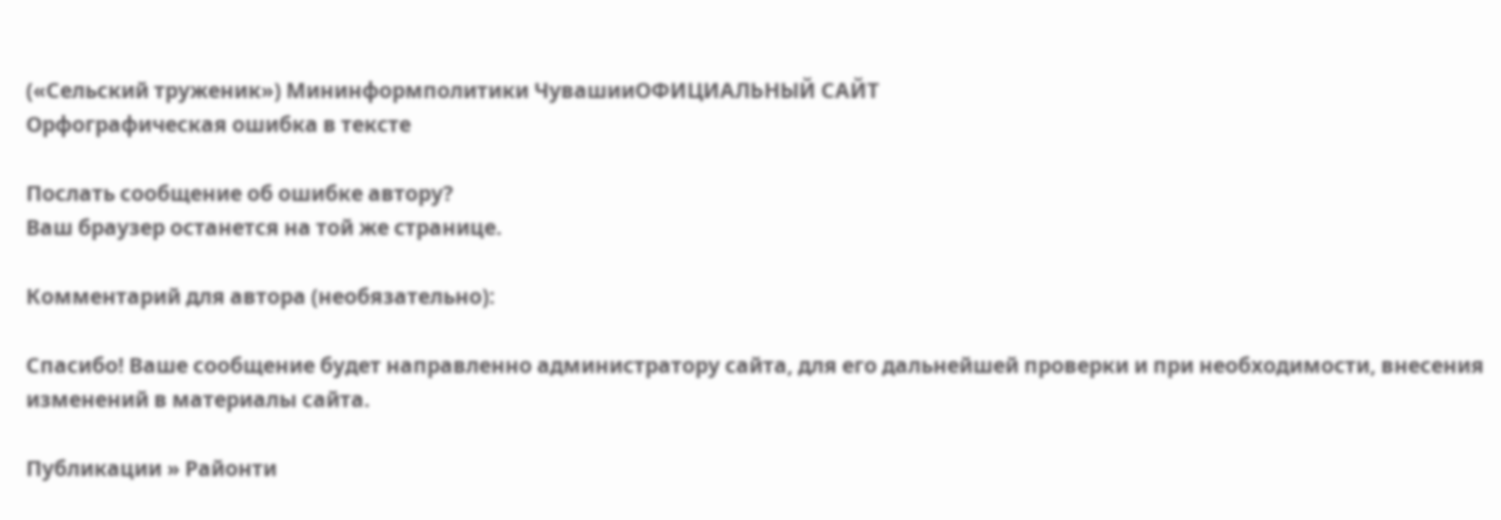(«Сельский труженик») Мининформполитики ЧувашииОФИЦИАЛЬНЫЙ САЙТ
Орфографическая ошибка в тексте

Послать сообщение об ошибке автору?
Ваш браузер останется на той же странице.

Комментарий для автора (необязательно):

Спасибо! Ваше сообщение будет направленно администратору сайта, для его дальнейшей проверки и при необходимости, внесения изменений в материалы сайта.

Публикации » Районти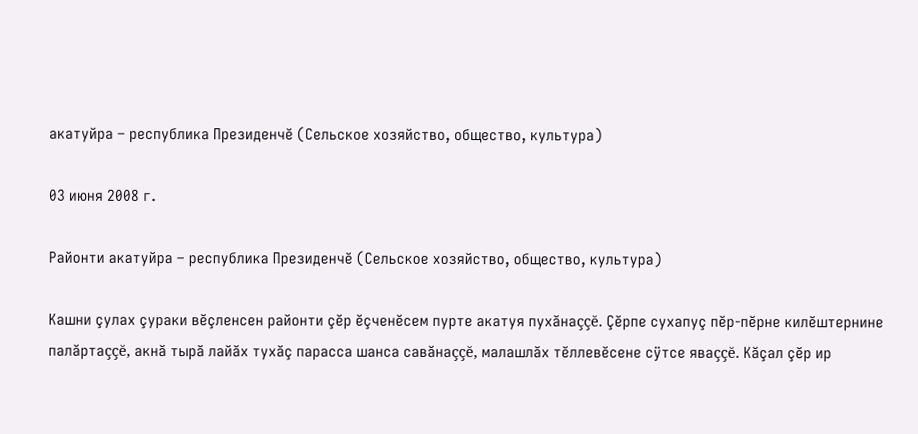акатуйра – республика Президенчĕ (Сельское хозяйство, общество, культура)

03 июня 2008 г.

Районти акатуйра – республика Президенчĕ (Сельское хозяйство, общество, культура)

Кашни çулах çураки вĕçленсен районти çĕр ĕçченĕсем пурте акатуя пухăнаççĕ. Çĕрпе сухапуç пĕр-пĕрне килĕштернине палăртаççĕ, акнă тырă лайăх тухăç парасса шанса савăнаççĕ, малашлăх тĕллевĕсене сÿтсе яваççĕ. Кăçал çĕр ир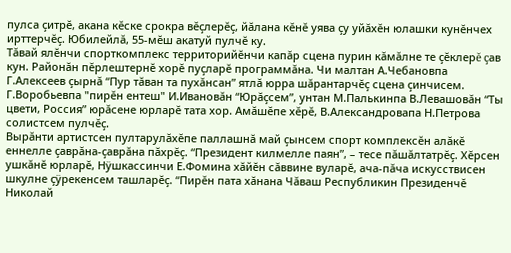пулса çитрĕ, акана кĕске срокра вĕçлерĕç, йăлана кĕнĕ уява çу уйăхĕн юлашки кунĕнчех ирттерчĕç. Юбилейлă, 55-мĕш акатуй пулчĕ ку.
Тăвай ялĕнчи спорткомплекс территорийĕнчи капăр сцена пурин кăмăлне те çĕклерĕ çав кун. Районăн пĕрлештернĕ хорĕ пуçларĕ программăна. Чи малтан А.Чебановпа Г.Алексеев çырнă “Пур тăван та пухăнсан” ятлă юрра шăрантарчĕç сцена çинчисем. Г.Воробьевпа "пирĕн ентеш" И.Ивановăн “Юрăçсем”, унтан М.Палькинпа В.Левашовăн “Ты цвети, Россия” юрăсене юрларĕ тата хор. Амăшĕпе хĕрĕ, В.Александровапа Н.Петрова солистсем пулчĕç.
Вырăнти артистсен пултарулăхĕпе паллашнă май çынсем спорт комплексĕн алăкĕ еннелле çаврăна-çаврăна пăхрĕç. “Президент килмелле паян”, – тесе пăшăлтатрĕç. Хĕрсен ушкăнĕ юрларĕ, Нÿшкассинчи Е.Фомина хăйĕн сăввине вуларĕ, ача-пăча искусствисен шкулне çÿрекенсем ташларĕç. “Пирĕн пата хăнана Чăваш Республикин Президенчĕ Николай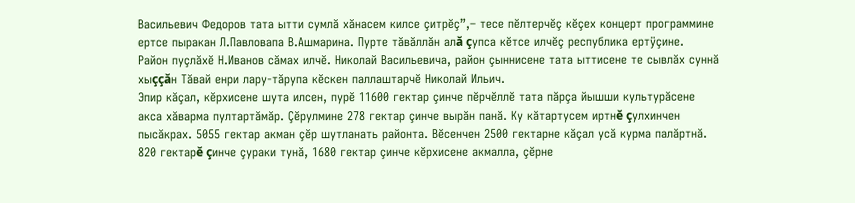Васильевич Федоров тата ытти сумлă хăнасем килсе çитрĕç”,– тесе пĕлтерчĕç кĕçех концерт программине ертсе пыракан Л.Павловапа В.Ашмарина. Пурте тăвăллăн алă çупса кĕтсе илчĕç республика ертÿçине.
Район пуçлăхĕ Н.Иванов сăмах илчĕ. Николай Васильевича, район çыннисене тата ыттисене те сывлăх суннă хыççăн Тăвай енри лару-тăрупа кĕскен паллаштарчĕ Николай Ильич.
Эпир кăçал, кĕрхисене шута илсен, пурĕ 11600 гектар çинче пĕрчĕллĕ тата пăрçа йышши культурăсене акса хăварма пултартăмăр. Çĕрулмине 278 гектар çинче вырăн панă. Ку кăтартусем иртнĕ çулхинчен пысăкрах. 5055 гектар акман çĕр шутланать районта. Вĕсенчен 2500 гектарне кăçал усă курма палăртнă. 820 гектарĕ çинче çураки тунă, 1680 гектар çинче кĕрхисене акмалла, çĕрне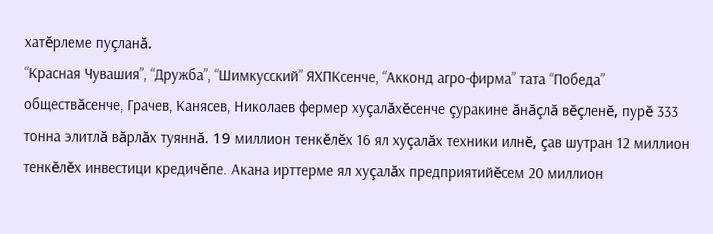хатĕрлеме пуçланă.
“Красная Чувашия”, “Дружба”, “Шимкусский” ЯХПКсенче, “Акконд агро-фирма” тата “Победа” обществăсенче, Грачев, Канясев, Николаев фермер хуçалăхĕсенче çуракине ăнăçлă вĕçленĕ, пурĕ 333 тонна элитлă вăрлăх туяннă. 19 миллион тенкĕлĕх 16 ял хуçалăх техники илнĕ, çав шутран 12 миллион тенкĕлĕх инвестици кредичĕпе. Акана ирттерме ял хуçалăх предприятийĕсем 20 миллион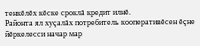тенкĕлĕх кĕске сроклă кредит илнĕ.
Районта ял хуçалăх потребитель кооперативĕсен ĕçне йĕркелесси начар мар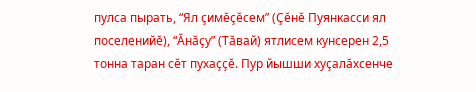пулса пырать, “Ял çимĕçĕсем” (Çĕнĕ Пуянкасси ял поселенийĕ), “Ăнăçу” (Тăвай) ятлисем кунсерен 2,5 тонна таран сĕт пухаççĕ. Пур йышши хуçалăхсенче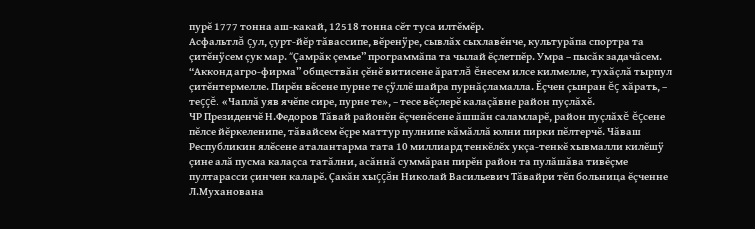пурĕ 1777 тонна аш-какай, 12518 тонна сĕт туса илтĕмĕр.
Асфальтлă çул, çурт-йĕр тăвассипе, вĕренÿре, сывлăх сыхлавĕнче, культурăпа спортра та çитĕнÿсем çук мар. “Çамрăк çемье” программăпа та чылай ĕçлетпĕр. Умра – пысăк задачăсем. “Акконд агро-фирма” обществăн çĕнĕ витисене ăратлă ĕнесем илсе килмелле, тухăçлă тырпул çитĕнтермелле. Пирĕн вĕсене пурне те çÿллĕ шайра пурнăçламалла. Ĕçчен çынран ĕç хăрать, – теççĕ. «Чаплă уяв ячĕпе сире, пурне те», – тесе вĕçлерĕ калаçăвне район пуçлăхĕ.
ЧР Президенчĕ Н.Федоров Тăвай районĕн ĕçченĕсене ăшшăн саламларĕ, район пуçлăхĕ ĕçсене пĕлсе йĕркеленипе, тăвайсем ĕçре маттур пулнипе кăмăллă юлни пирки пĕлтерчĕ. Чăваш Республикин ялĕсене аталантарма тата 10 миллиард тенкĕлĕх укçа-тенкĕ хывмалли килĕшÿ çине алă пусма калаçса татăлни, асăннă суммăран пирĕн район та пулăшăва тивĕçме пултарасси çинчен каларĕ. Çакăн хыççăн Николай Васильевич Тăвайри тĕп больница ĕçченне Л.Муханована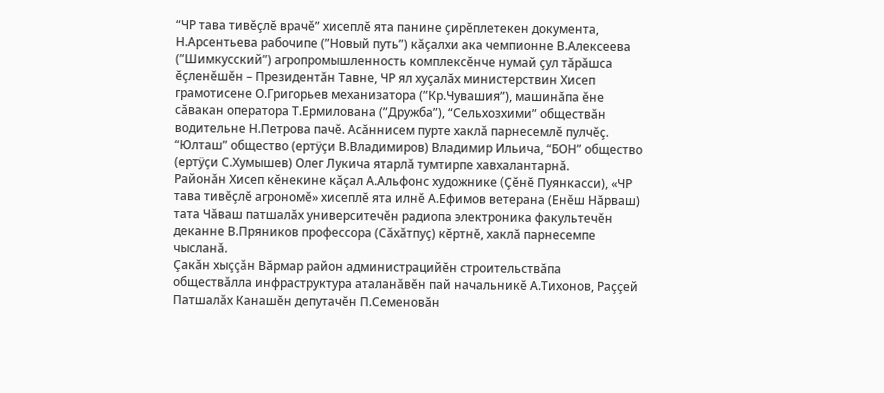“ЧР тава тивĕçлĕ врачĕ” хисеплĕ ята панине çирĕплетекен документа, Н.Арсентьева рабочипе (”Новый путь”) кăçалхи ака чемпионне В.Алексеева (”Шимкусский”) агропромышленность комплексĕнче нумай çул тăрăшса ĕçленĕшĕн – Президентăн Тавне, ЧР ял хуçалăх министерствин Хисеп грамотисене О.Григорьев механизатора (”Кр.Чувашия”), машинăпа ĕне сăвакан оператора Т.Ермилована (”Дружба”), “Сельхозхими” обществăн водительне Н.Петрова пачĕ. Асăннисем пурте хаклă парнесемлĕ пулчĕç. “Юлташ” общество (ертÿçи В.Владимиров) Владимир Ильича, “БОН” общество (ертÿçи С.Хумышев) Олег Лукича ятарлă тумтирпе хавхалантарнă.
Районăн Хисеп кĕнекине кăçал А.Альфонс художнике (Çĕнĕ Пуянкасси), «ЧР тава тивĕçлĕ агрономĕ» хисеплĕ ята илнĕ А.Ефимов ветерана (Енĕш Нăрваш) тата Чăваш патшалăх университечĕн радиопа электроника факультечĕн деканне В.Пряников профессора (Сăхăтпуç) кĕртнĕ, хаклă парнесемпе чысланă.
Çакăн хыççăн Вăрмар район администрацийĕн строительствăпа обществăлла инфраструктура аталанăвĕн пай начальникĕ А.Тихонов, Раççей Патшалăх Канашĕн депутачĕн П.Семеновăн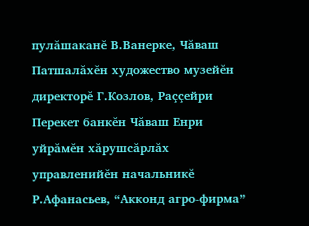пулăшаканĕ В.Ванерке, Чăваш Патшалăхĕн художество музейĕн директорĕ Г.Козлов, Раççейри Перекет банкĕн Чăваш Енри уйрăмĕн хăрушсăрлăх управленийĕн начальникĕ Р.Афанасьев, “Акконд агро-фирма”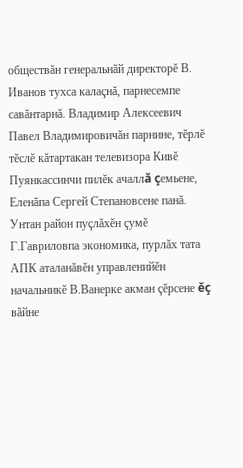обществăн генеральнăй директорĕ В. Иванов тухса калаçнă, парнесемпе савăнтарнă. Владимир Алексеевич Павел Владимировичăн парнине, тĕрлĕ тĕслĕ кăтартакан телевизора Кивĕ Пуянкассинчи пилĕк ачаллă çемьене, Еленăпа Сергей Степановсене панă.
Унтан район пуçлăхĕн çумĕ Г.Гавриловпа экономика, пурлăх тата АПК аталанăвĕн управленийĕн начальникĕ В.Ванерке акман çĕрсене ĕç вăйне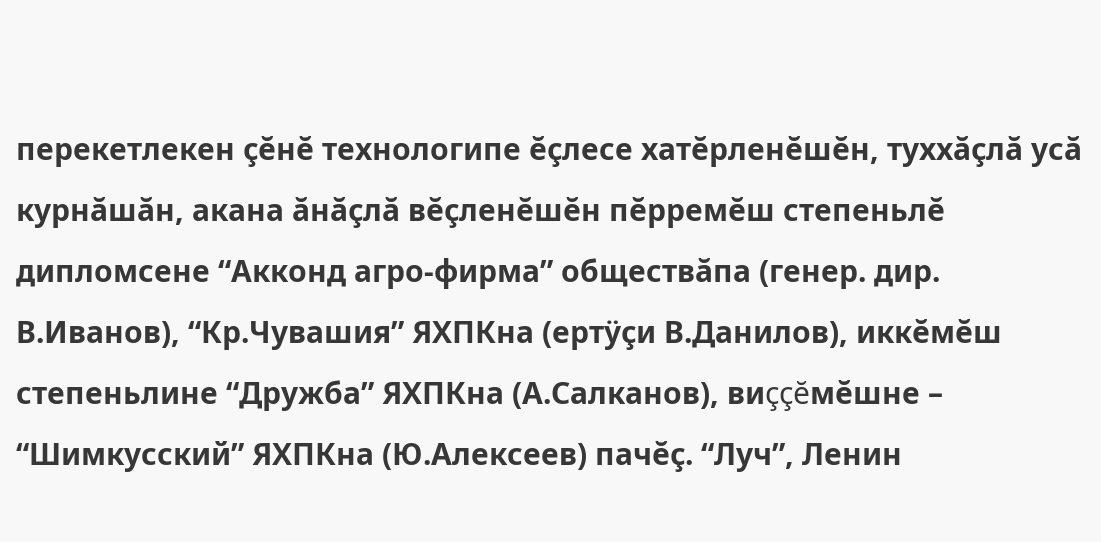перекетлекен çĕнĕ технологипе ĕçлесе хатĕрленĕшĕн, туххăçлă усă курнăшăн, акана ăнăçлă вĕçленĕшĕн пĕрремĕш степеньлĕ дипломсене “Акконд агро-фирма” обществăпа (генер. дир. В.Иванов), “Кр.Чувашия” ЯХПКна (ертÿçи В.Данилов), иккĕмĕш степеньлине “Дружба” ЯХПКна (А.Салканов), виççĕмĕшне – “Шимкусский” ЯХПКна (Ю.Алексеев) пачĕç. “Луч”, Ленин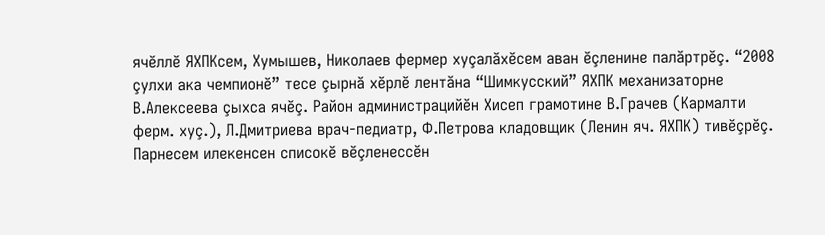ячĕллĕ ЯХПКсем, Хумышев, Николаев фермер хуçалăхĕсем аван ĕçленине палăртрĕç. “2008 çулхи ака чемпионĕ” тесе çырнă хĕрлĕ лентăна “Шимкусский” ЯХПК механизаторне В.Алексеева çыхса ячĕç. Район администрацийĕн Хисеп грамотине В.Грачев (Кармалти ферм. хуç.), Л.Дмитриева врач-педиатр, Ф.Петрова кладовщик (Ленин яч. ЯХПК) тивĕçрĕç.
Парнесем илекенсен списокĕ вĕçленессĕн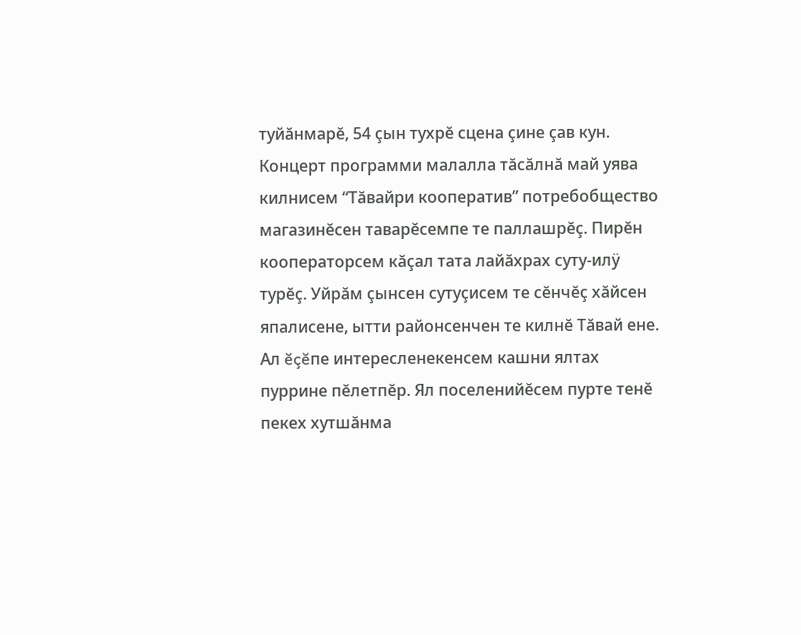туйăнмарĕ, 54 çын тухрĕ сцена çине çав кун.
Концерт программи малалла тăсăлнă май уява килнисем “Тăвайри кооператив” потребобщество магазинĕсен таварĕсемпе те паллашрĕç. Пирĕн кооператорсем кăçал тата лайăхрах суту-илÿ турĕç. Уйрăм çынсен сутуçисем те сĕнчĕç хăйсен япалисене, ытти районсенчен те килнĕ Тăвай ене.
Ал ĕçĕпе интересленекенсем кашни ялтах пуррине пĕлетпĕр. Ял поселенийĕсем пурте тенĕ пекех хутшăнма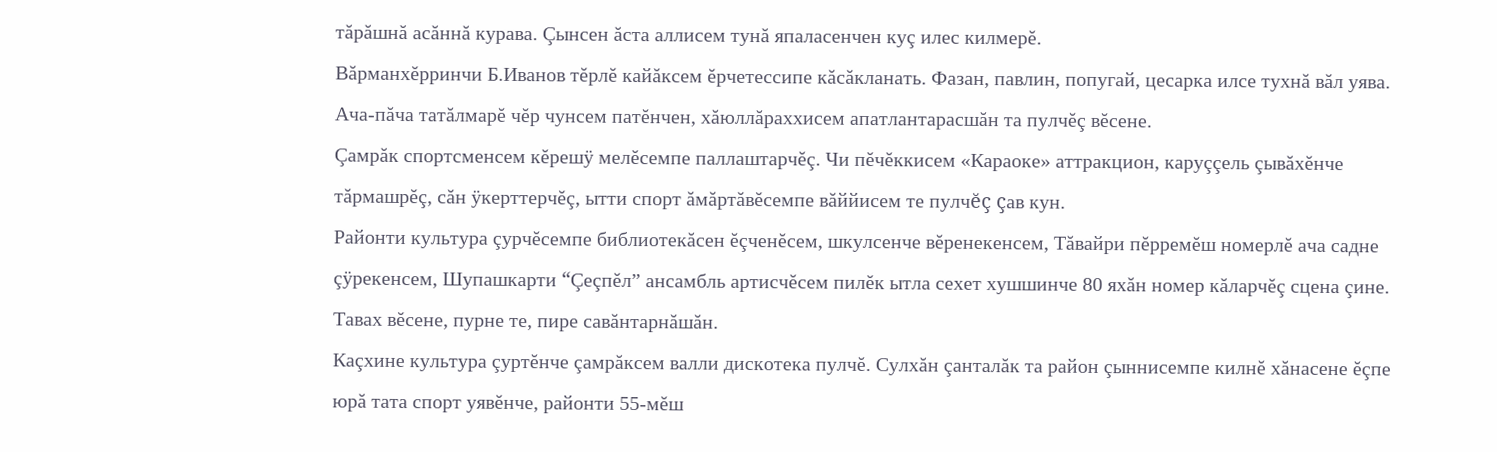тăрăшнă асăннă курава. Çынсен ăста аллисем тунă япаласенчен куç илес килмерĕ.
Вăрманхĕрринчи Б.Иванов тĕрлĕ кайăксем ĕрчетессипе кăсăкланать. Фазан, павлин, попугай, цесарка илсе тухнă вăл уява. Ача-пăча татăлмарĕ чĕр чунсем патĕнчен, хăюллăраххисем апатлантарасшăн та пулчĕç вĕсене.
Çамрăк спортсменсем кĕрешÿ мелĕсемпе паллаштарчĕç. Чи пĕчĕккисем «Караоке» аттракцион, каруççель çывăхĕнче тăрмашрĕç, сăн ÿкерттерчĕç, ытти спорт ăмăртăвĕсемпе вăййисем те пулчĕç çав кун.
Районти культура çурчĕсемпе библиотекăсен ĕçченĕсем, шкулсенче вĕренекенсем, Тăвайри пĕрремĕш номерлĕ ача садне çÿрекенсем, Шупашкарти “Çеçпĕл” ансамбль артисчĕсем пилĕк ытла сехет хушшинче 80 яхăн номер кăларчĕç сцена çине. Тавах вĕсене, пурне те, пире савăнтарнăшăн.
Каçхине культура çуртĕнче çамрăксем валли дискотека пулчĕ. Сулхăн çанталăк та район çыннисемпе килнĕ хăнасене ĕçпе юрă тата спорт уявĕнче, районти 55-мĕш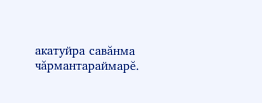акатуйра савăнма чăрмантараймарĕ.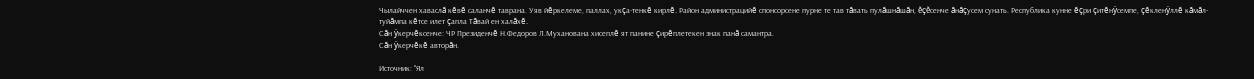Чылайччен хаваслă кĕвĕ саланчĕ таврана. Уяв йĕркелеме, паллах, укçа-тенкĕ кирлĕ. Район администрацийĕ спонсорсене пурне те тав тăвать пулăшнăшăн, ĕçĕсенче ăнăçусем сунать. Республика кунне ĕçри çитĕнÿсемпе, çĕкленÿллĕ кăмăл-туйăмпа кĕтсе илет çапла Тăвай ен халăхĕ.
Сăн ÿкерчĕксенче: ЧР Президенчĕ Н.Федоров Л.Муханована хисеплĕ ят панине çирĕплетекен знак панă самантра.
Сăн ÿкерчĕкĕ авторăн.

Источник: "Ял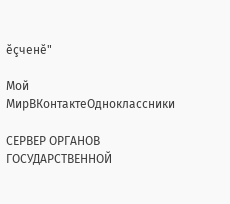ĕçченĕ"

Мой МирВКонтактеОдноклассники

СЕРВЕР ОРГАНОВ ГОСУДАРСТВЕННОЙ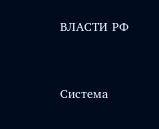ВЛАСТИ РФ



Система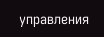управления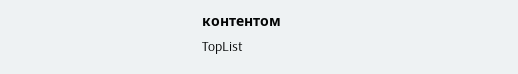контентом
TopList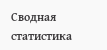Сводная статистика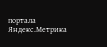портала Яндекс.Метрика